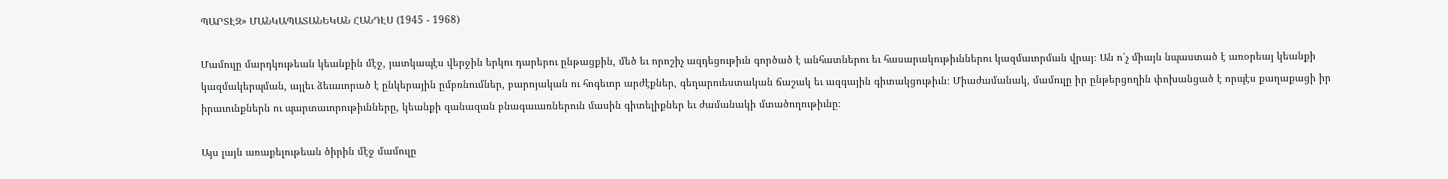ՊԱՐՏԷԶ» ՄԱՆԿԱՊԱՏԱՆԵԿԱՆ ՀԱՆԴԷՍ (1945 - 1968)

Մամուլը մարդկութեան կեանքին մէջ, յատկապէս վերջին երկու դարերու ընթացքին, մեծ եւ որոշիչ ազդեցութիւն գործած է անհատներու եւ հասարակութիւններու կազմաւորման վրայ։ Ան ո՛չ միայն նպաստած է առօրեայ կեանքի կազմակերպման, այլեւ ձեւաւորած է ընկերային ըմբռնումներ, բարոյական ու հոգեւոր արժէքներ, գեղարուեստական ճաշակ եւ ազգային գիտակցութիւն։ Միաժամանակ, մամուլը իր ընթերցողին փոխանցած է որպէս քաղաքացի իր իրաւունքներն ու պարտաւորութիւնները, կեանքի զանազան բնագաւառներուն մասին գիտելիքներ եւ ժամանակի մտածողութիւնը։

Այս լայն առաքելութեան ծիրին մէջ մամուլը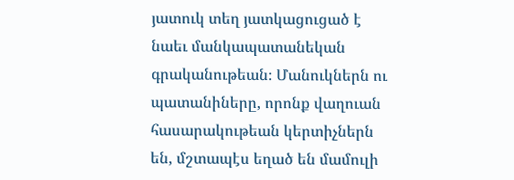յատուկ տեղ յատկացուցած է նաեւ մանկապատանեկան գրականութեան։ Մանուկներն ու պատանիները, որոնք վաղուան հասարակութեան կերտիչներն են, մշտապէս եղած են մամուլի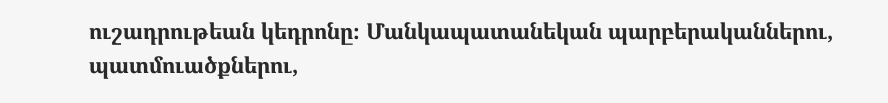ուշադրութեան կեդրոնը։ Մանկապատանեկան պարբերականներու, պատմուածքներու,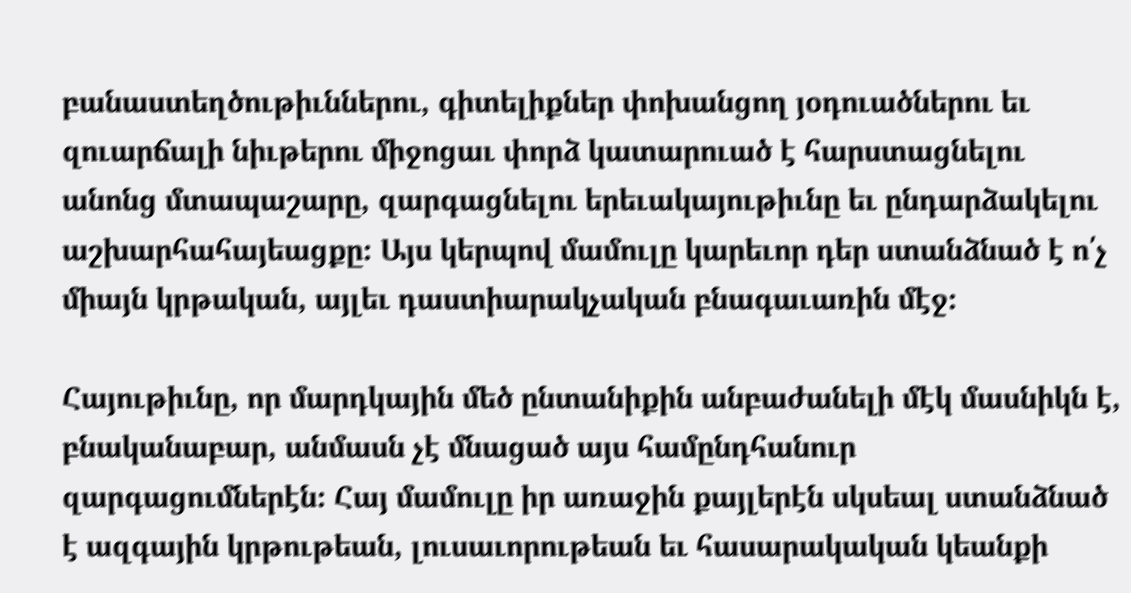բանաստեղծութիւններու, գիտելիքներ փոխանցող յօդուածներու եւ զուարճալի նիւթերու միջոցաւ փորձ կատարուած է հարստացնելու անոնց մտապաշարը, զարգացնելու երեւակայութիւնը եւ ընդարձակելու աշխարհահայեացքը։ Այս կերպով մամուլը կարեւոր դեր ստանձնած է ո՛չ միայն կրթական, այլեւ դաստիարակչական բնագաւառին մէջ։

Հայութիւնը, որ մարդկային մեծ ընտանիքին անբաժանելի մէկ մասնիկն է, բնականաբար, անմասն չէ մնացած այս համընդհանուր զարգացումներէն։ Հայ մամուլը իր առաջին քայլերէն սկսեալ ստանձնած է ազգային կրթութեան, լուսաւորութեան եւ հասարակական կեանքի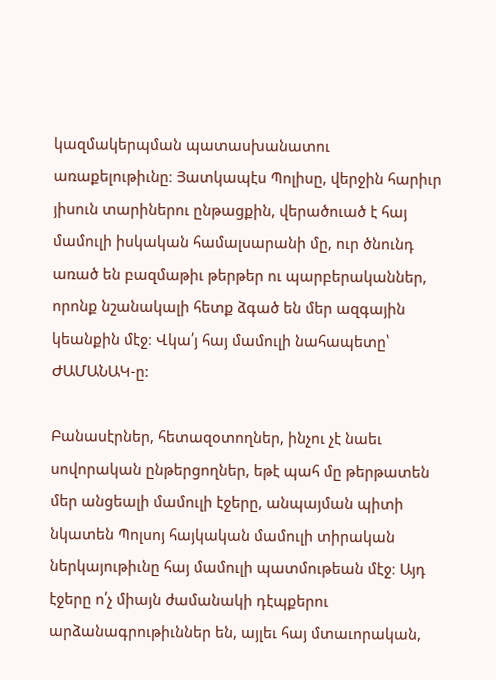կազմակերպման պատասխանատու առաքելութիւնը։ Յատկապէս Պոլիսը, վերջին հարիւր յիսուն տարիներու ընթացքին, վերածուած է հայ մամուլի իսկական համալսարանի մը, ուր ծնունդ առած են բազմաթիւ թերթեր ու պարբերականներ, որոնք նշանակալի հետք ձգած են մեր ազգային կեանքին մէջ։ Վկա՛յ հայ մամուլի նահապետը՝ ԺԱՄԱՆԱԿ-ը:

Բանասէրներ, հետազօտողներ, ինչու չէ նաեւ սովորական ընթերցողներ, եթէ պահ մը թերթատեն մեր անցեալի մամուլի էջերը, անպայման պիտի նկատեն Պոլսոյ հայկական մամուլի տիրական ներկայութիւնը հայ մամուլի պատմութեան մէջ։ Այդ էջերը ո՛չ միայն ժամանակի դէպքերու արձանագրութիւններ են, այլեւ հայ մտաւորական,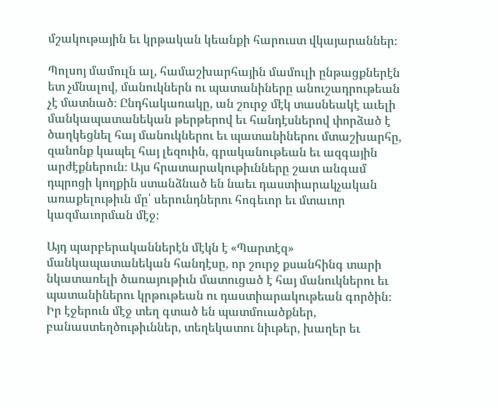մշակութային եւ կրթական կեանքի հարուստ վկայարաններ։

Պոլսոյ մամուլն ալ, համաշխարհային մամուլի ընթացքներէն ետ չմնալով, մանուկներն ու պատանիները անուշադրութեան չէ մատնած։ Ընդհակառակը, ան շուրջ մէկ տասնեակէ աւելի մանկապատանեկան թերթերով եւ հանդէսներով փորձած է ծաղկեցնել հայ մանուկներու եւ պատանիներու մտաշխարհը, զանոնք կապել հայ լեզուին, գրականութեան եւ ազգային արժէքներուն։ Այս հրատարակութիւնները շատ անգամ դպրոցի կողքին ստանձնած են նաեւ դաստիարակչական առաքելութիւն մը՝ սերունդներու հոգեւոր եւ մտաւոր կազմաւորման մէջ։

Այդ պարբերականներէն մէկն է «Պարտէզ» մանկապատանեկան հանդէսը, որ շուրջ քսանհինգ տարի նկատառելի ծառայութիւն մատուցած է հայ մանուկներու եւ պատանիներու կրթութեան ու դաստիարակութեան գործին։ Իր էջերուն մէջ տեղ գտած են պատմուածքներ, բանաստեղծութիւններ, տեղեկատու նիւթեր, խաղեր եւ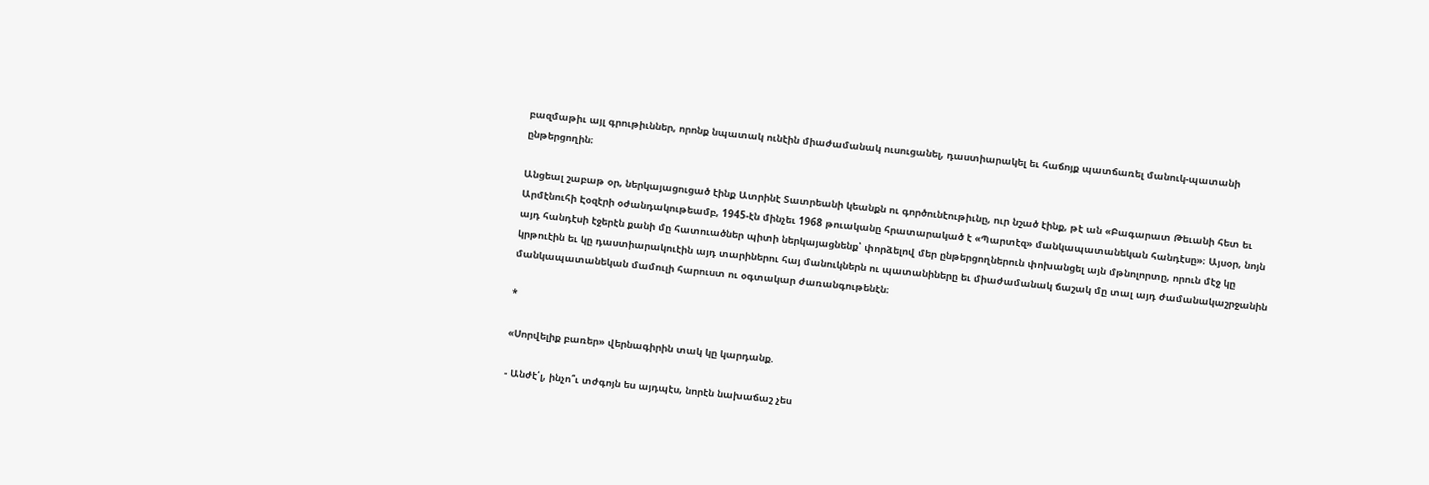բազմաթիւ այլ գրութիւններ, որոնք նպատակ ունէին միաժամանակ ուսուցանել, դաստիարակել եւ հաճոյք պատճառել մանուկ-պատանի ընթերցողին։

Անցեալ շաբաթ օր, ներկայացուցած էինք Ատրինէ Տատրեանի կեանքն ու գործունէութիւնը, ուր նշած էինք, թէ ան «Բագարատ Թեւանի հետ եւ Արմէնուհի Էօզէրի օժանդակութեամբ, 1945-էն մինչեւ 1968 թուականը հրատարակած է «Պարտէզ» մանկապատանեկան հանդէսը»։ Այսօր, նոյն այդ հանդէսի էջերէն քանի մը հատուածներ պիտի ներկայացնենք՝ փորձելով մեր ընթերցողներուն փոխանցել այն մթնոլորտը, որուն մէջ կը կրթուէին եւ կը դաստիարակուէին այդ տարիներու հայ մանուկներն ու պատանիները եւ միաժամանակ ճաշակ մը տալ այդ ժամանակաշրջանին մանկապատանեկան մամուլի հարուստ ու օգտակար ժառանգութենէն։

*

«Սորվելիք բառեր» վերնագիրին տակ կը կարդանք.

- Անժէ՛լ, ինչո՞ւ տժգոյն ես այդպէս, նորէն նախաճաշ չես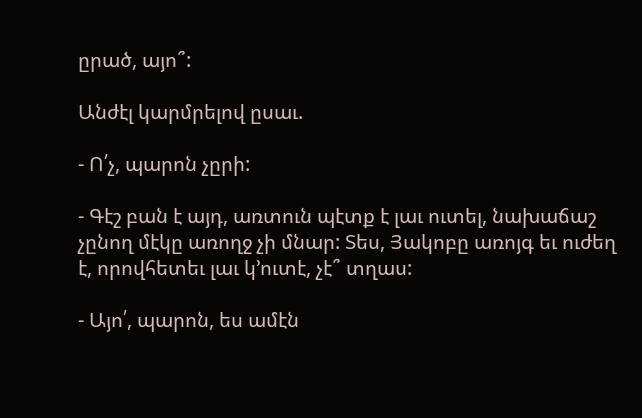ըրած, այո՞:

Անժէլ կարմրելով ըսաւ.

- Ո՛չ, պարոն չըրի:

- Գէշ բան է այդ, առտուն պէտք է լաւ ուտել, նախաճաշ չընող մէկը առողջ չի մնար: Տես, Յակոբը առոյգ եւ ուժեղ է, որովհետեւ լաւ կ՚ուտէ, չէ՞ տղաս:

- Այո՛, պարոն, ես ամէն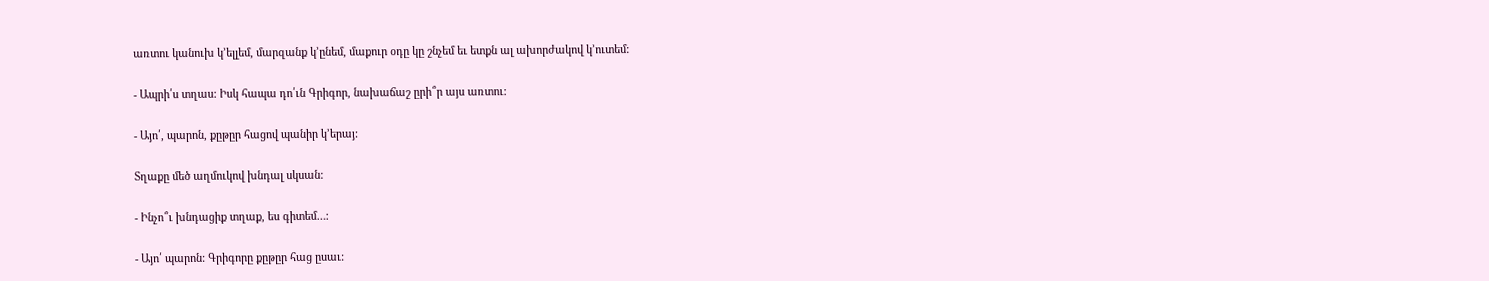առտու կանուխ կ՚ելլեմ, մարզանք կ՚ընեմ, մաքուր օդը կը շնչեմ եւ ետքն ալ ախորժակով կ՚ուտեմ:

- Ապրի՛ս տղաս: Իսկ հապա դո՛ւն Գրիգոր, նախաճաշ ըրի՞ր այս առտու:

- Այո՛, պարոն, քըթըր հացով պանիր կ՚երայ:

Տղաքը մեծ աղմուկով խնդալ սկսան:

- Ինչո՞ւ խնդացիք տղաք, ես գիտեմ…:

- Այո՛ պարոն: Գրիգորը քըթըր հաց ըսաւ: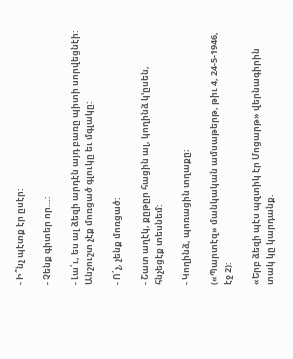- Ի՞նչ պէտք էր ըսէր:

- Չենք գիտեր որ…:

- Լա՛ւ, ես ալ ձեզի արդէն այդ բառը պիտի սորվեցնէի: Անշուշտ չէք մոռցած գլուկը եւ մգլակը:

- Ո՛չ, չենք մոռցած:

- Շատ աղէկ, քըթըր հացին ալ, կողինձ կ՚ըսեն, հնչեցէք տեսնեմ:

- Կողինձ, պոռացին տղաքը։

(«Պարտէզ» մանկական ամսաթերթ, թիւ 4, 24-5-1946, էջ 2):

«Երբ ձեզի պէս պզտիկ էր Մոցարթ» վերնագիրին տակ կը կարդանք.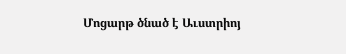Մոցարթ ծնած է Աւստրիոյ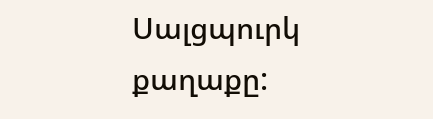Սալցպուրկ քաղաքը: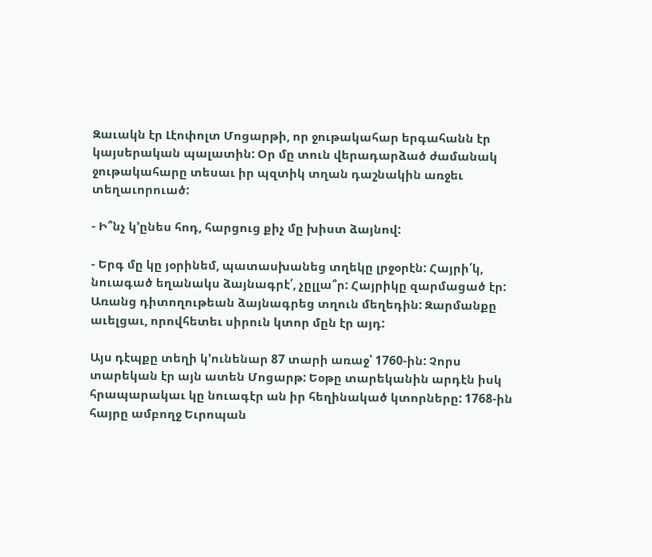Զաւակն էր Լէոփոլտ Մոցարթի, որ ջութակահար երգահանն էր կայսերական պալատին: Օր մը տուն վերադարձած ժամանակ ջութակահարը տեսաւ իր պզտիկ տղան դաշնակին առջեւ տեղաւորուած:

- Ի՞նչ կ՚ընես հոդ, հարցուց քիչ մը խիստ ձայնով:

- Երգ մը կը յօրինեմ, պատասխանեց տղեկը լրջօրէն: Հայրի՛կ, նուագած եղանակս ձայնագրէ՛, չըլլա՞ր: Հայրիկը զարմացած էր: Առանց դիտողութեան ձայնագրեց տղուն մեղեդին: Զարմանքը աւելցաւ, որովհետեւ սիրուն կտոր մըն էր այդ:

Այս դէպքը տեղի կ՚ունենար 87 տարի առաջ՝ 1760-ին: Չորս տարեկան էր այն ատեն Մոցարթ: Եօթը տարեկանին արդէն իսկ հրապարակաւ կը նուագէր ան իր հեղինակած կտորները: 1768-ին հայրը ամբողջ Եւրոպան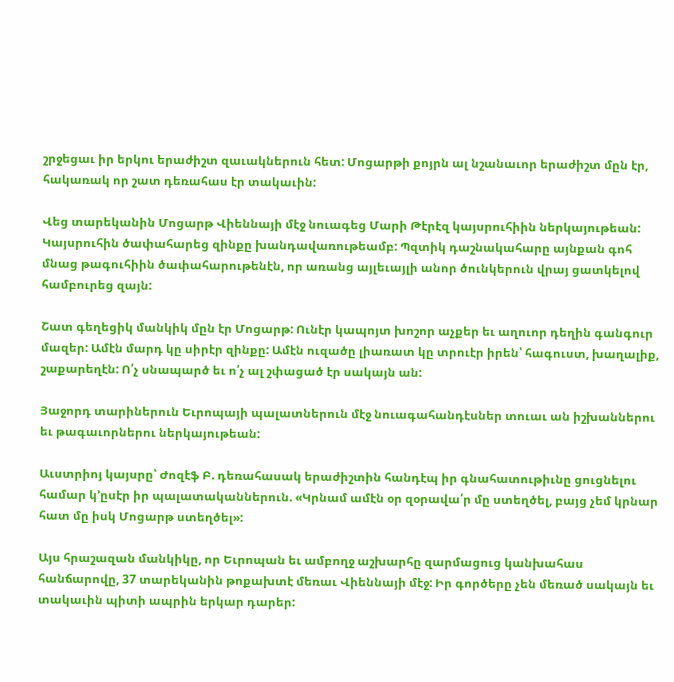շրջեցաւ իր երկու երաժիշտ զաւակներուն հետ: Մոցարթի քոյրն ալ նշանաւոր երաժիշտ մըն էր, հակառակ որ շատ դեռահաս էր տակաւին:

Վեց տարեկանին Մոցարթ Վիեննայի մէջ նուագեց Մարի Թէրէզ կայսրուհիին ներկայութեան: Կայսրուհին ծափահարեց զինքը խանդավառութեամբ: Պզտիկ դաշնակահարը այնքան գոհ մնաց թագուհիին ծափահարութենէն, որ առանց այլեւայլի անոր ծունկերուն վրայ ցատկելով համբուրեց զայն:

Շատ գեղեցիկ մանկիկ մըն էր Մոցարթ: Ունէր կապոյտ խոշոր աչքեր եւ աղուոր դեղին գանգուր մազեր: Ամէն մարդ կը սիրէր զինքը: Ամէն ուզածը լիառատ կը տրուէր իրեն՝ հագուստ, խաղալիք, շաքարեղէն: Ո՛չ սնապարծ եւ ո՛չ ալ շփացած էր սակայն ան:

Յաջորդ տարիներուն Եւրոպայի պալատներուն մէջ նուագահանդէսներ տուաւ ան իշխաններու եւ թագաւորներու ներկայութեան:

Աւստրիոյ կայսրը՝ Ժոզէֆ Բ. դեռահասակ երաժիշտին հանդէպ իր գնահատութիւնը ցուցնելու համար կ՚ըսէր իր պալատականներուն. «Կրնամ ամէն օր զօրավա՛ր մը ստեղծել, բայց չեմ կրնար հատ մը իսկ Մոցարթ ստեղծել»:

Այս հրաշազան մանկիկը, որ Եւրոպան եւ ամբողջ աշխարհը զարմացուց կանխահաս հանճարովը, 37 տարեկանին թոքախտէ մեռաւ Վիեննայի մէջ: Իր գործերը չեն մեռած սակայն եւ տակաւին պիտի ապրին երկար դարեր: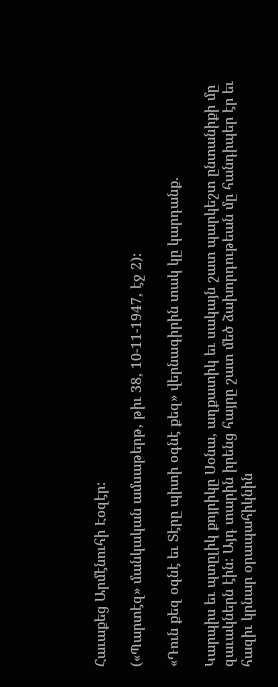Հաւաքեց Արմէնուհի Էօզէր:

(«Պարտէզ» մանկական ամսաթերթ, թիւ 38, 10-11-1947, էջ 2):

«Դուն քեզ օգնէ եւ Տէրը պիտի օգնէ քեզ» վերնագիրին տակ կը կարդանք.

Կարպիս եւ պտըլիկ քոյրիկը Սօնա, աղքատիկ եւ սակայն շատ պարկեշտ ընտանիքի մը զաւակներն էին: Այդ տարին իրենց հայրը շատ մեծ ձախորդութեան մը հանդիպեր էր եւ հազիւ կրնար օրապահիկնին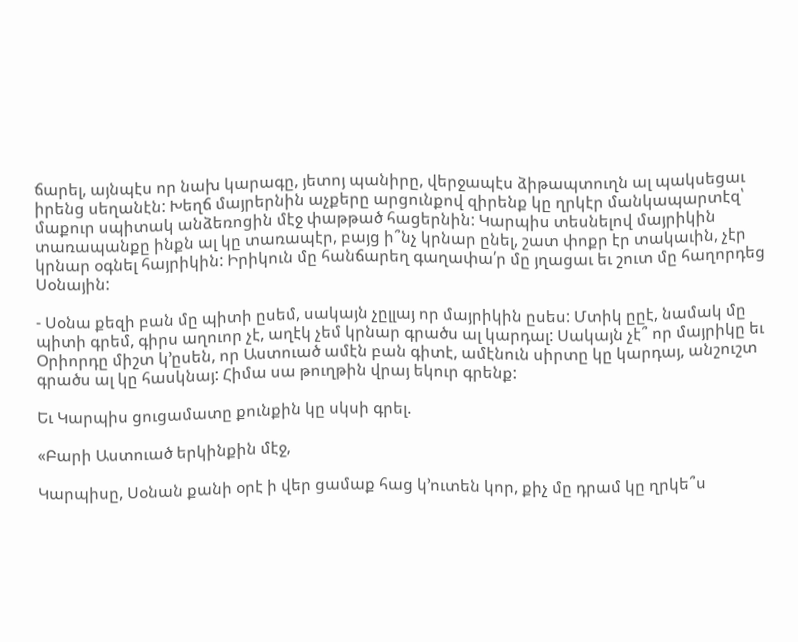ճարել, այնպէս որ նախ կարագը, յետոյ պանիրը, վերջապէս ձիթապտուղն ալ պակսեցաւ իրենց սեղանէն: Խեղճ մայրերնին աչքերը արցունքով զիրենք կը ղրկէր մանկապարտէզ՝ մաքուր սպիտակ անձեռոցին մէջ փաթթած հացերնին: Կարպիս տեսնելով մայրիկին տառապանքը ինքն ալ կը տառապէր, բայց ի՞նչ կրնար ընել, շատ փոքր էր տակաւին, չէր կրնար օգնել հայրիկին: Իրիկուն մը հանճարեղ գաղափա՛ր մը յղացաւ եւ շուտ մը հաղորդեց Սօնային:

- Սօնա քեզի բան մը պիտի ըսեմ, սակայն չըլլայ որ մայրիկին ըսես: Մտիկ ըըէ, նամակ մը պիտի գրեմ, գիրս աղուոր չէ, աղէկ չեմ կրնար գրածս ալ կարդալ: Սակայն չէ՞ որ մայրիկը եւ Օրիորդը միշտ կ՚ըսեն, որ Աստուած ամէն բան գիտէ, ամէնուն սիրտը կը կարդայ, անշուշտ գրածս ալ կը հասկնայ: Հիմա սա թուղթին վրայ եկուր գրենք:

Եւ Կարպիս ցուցամատը քունքին կը սկսի գրել.

«Բարի Աստուած երկինքին մէջ,

Կարպիսը, Սօնան քանի օրէ ի վեր ցամաք հաց կ՚ուտեն կոր, քիչ մը դրամ կը ղրկե՞ս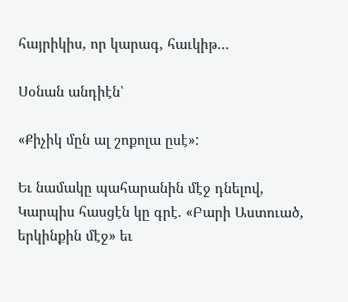հայրիկիս, որ կարագ, հաւկիթ...

Սօնան անդիէն՝

«Քիչիկ մըն ալ շոքոլա ըսէ»:

Եւ նամակը պահարանին մէջ դնելով, Կարպիս հասցէն կը գրէ. «Բարի Աստուած, երկինքին մէջ» եւ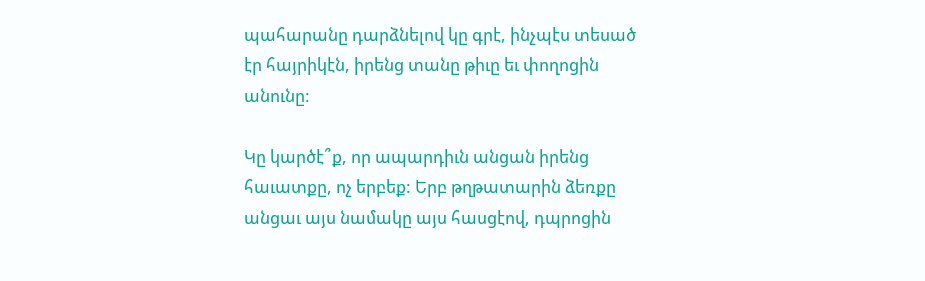պահարանը դարձնելով կը գրէ, ինչպէս տեսած էր հայրիկէն, իրենց տանը թիւը եւ փողոցին անունը:

Կը կարծէ՞ք, որ ապարդիւն անցան իրենց հաւատքը, ոչ երբեք: Երբ թղթատարին ձեռքը անցաւ այս նամակը այս հասցէով, դպրոցին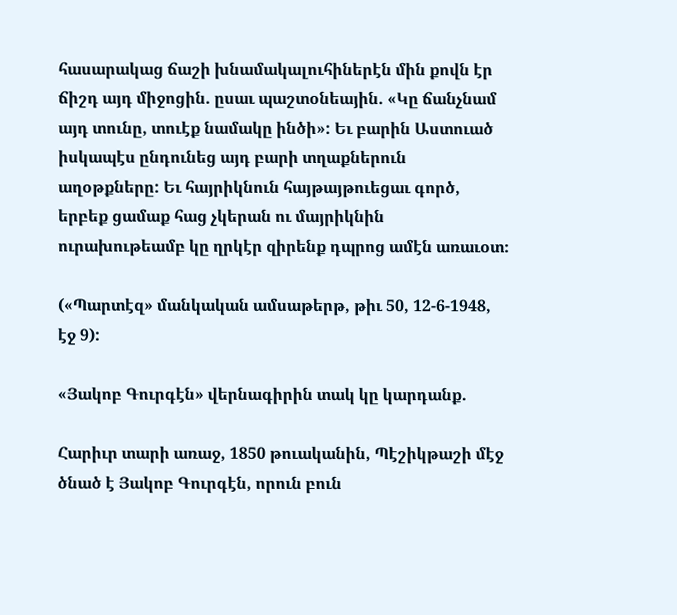հասարակաց ճաշի խնամակալուհիներէն մին քովն էր ճիշդ այդ միջոցին. ըսաւ պաշտօնեային. «Կը ճանչնամ այդ տունը, տուէք նամակը ինծի»: Եւ բարին Աստուած իսկապէս ընդունեց այդ բարի տղաքներուն աղօթքները: Եւ հայրիկնուն հայթայթուեցաւ գործ, երբեք ցամաք հաց չկերան ու մայրիկնին ուրախութեամբ կը ղրկէր զիրենք դպրոց ամէն առաւօտ։

(«Պարտէզ» մանկական ամսաթերթ, թիւ 50, 12-6-1948, էջ 9):

«Յակոբ Գուրգէն» վերնագիրին տակ կը կարդանք.

Հարիւր տարի առաջ, 1850 թուականին, Պէշիկթաշի մէջ ծնած է Յակոբ Գուրգէն, որուն բուն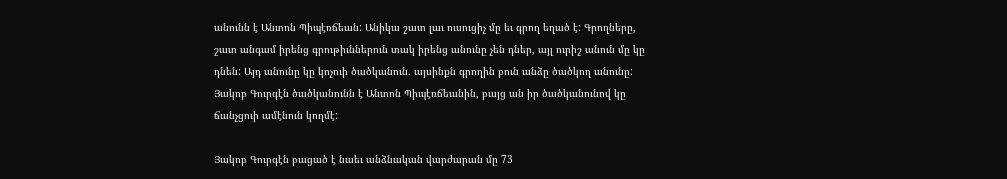անունն է Անտոն Պիպէռճեան: Անիկա շատ լաւ ուսուցիչ մը եւ գրող եղած է: Գրողները, շատ անգամ իրենց գրութիւններուն տակ իրենց անունը չեն դներ, այլ ուրիշ անուն մը կը դնեն: Այդ անունը կը կոչուի ծածկանուն. այսինքն գրողին բուն անձը ծածկող անունը: Յակոբ Գուրգէն ծածկանունն է Անտոն Պիպէռճեանին, բայց ան իր ծածկանունով կը ճանչցուի ամէնուն կողմէ:

Յակոբ Գուրգէն բացած է նաեւ անձնական վարժարան մը 73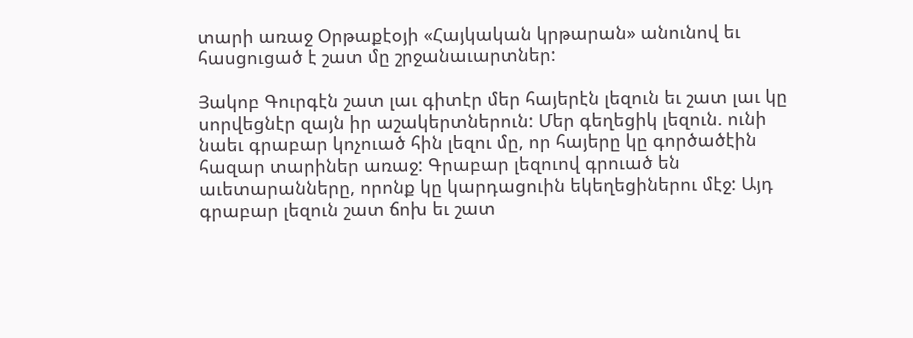տարի առաջ Օրթաքէօյի «Հայկական կրթարան» անունով եւ հասցուցած է շատ մը շրջանաւարտներ:

Յակոբ Գուրգէն շատ լաւ գիտէր մեր հայերէն լեզուն եւ շատ լաւ կը սորվեցնէր զայն իր աշակերտներուն: Մեր գեղեցիկ լեզուն. ունի նաեւ գրաբար կոչուած հին լեզու մը, որ հայերը կը գործածէին հազար տարիներ առաջ: Գրաբար լեզուով գրուած են աւետարանները, որոնք կը կարդացուին եկեղեցիներու մէջ: Այդ գրաբար լեզուն շատ ճոխ եւ շատ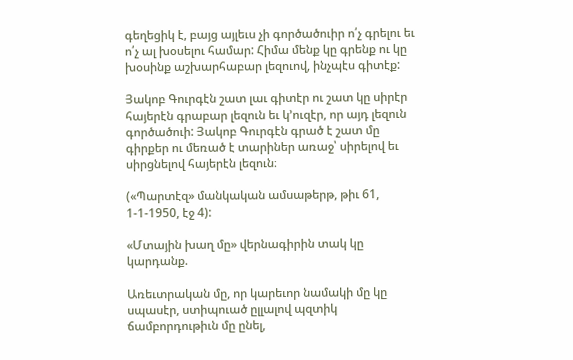գեղեցիկ է, բայց այլեւս չի գործածուիր ո՛չ գրելու եւ ո՛չ ալ խօսելու համար: Հիմա մենք կը գրենք ու կը խօսինք աշխարհաբար լեզուով, ինչպէս գիտէք:

Յակոբ Գուրգէն շատ լաւ գիտէր ու շատ կը սիրէր հայերէն գրաբար լեզուն եւ կ՚ուզէր, որ այդ լեզուն գործածուի: Յակոբ Գուրգէն գրած է շատ մը գիրքեր ու մեռած է տարիներ առաջ՝ սիրելով եւ սիրցնելով հայերէն լեզուն։

(«Պարտէզ» մանկական ամսաթերթ, թիւ 61, 1-1-1950, էջ 4):

«Մտային խաղ մը» վերնագիրին տակ կը կարդանք.

Առեւտրական մը, որ կարեւոր նամակի մը կը սպասէր, ստիպուած ըլլալով պզտիկ ճամբորդութիւն մը ընել,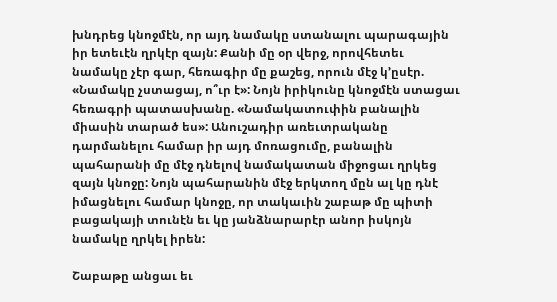խնդրեց կնոջմէն, որ այդ նամակը ստանալու պարագային իր ետեւէն ղրկէր զայն: Քանի մը օր վերջ, որովհետեւ նամակը չէր գար, հեռագիր մը քաշեց, որուն մէջ կ՚ըսէր. «Նամակը չստացայ, ո՞ւր է»: Նոյն իրիկունը կնոջմէն ստացաւ հեռագրի պատասխանը. «Նամակատուփին բանալին միասին տարած ես»: Անուշադիր առեւտրականը դարմանելու համար իր այդ մոռացումը, բանալին պահարանի մը մէջ դնելով նամակատան միջոցաւ ղրկեց զայն կնոջը: Նոյն պահարանին մէջ երկտող մըն ալ կը դնէ իմացնելու համար կնոջը, որ տակաւին շաբաթ մը պիտի բացակայի տունէն եւ կը յանձնարարէր անոր իսկոյն նամակը ղրկել իրեն:

Շաբաթը անցաւ եւ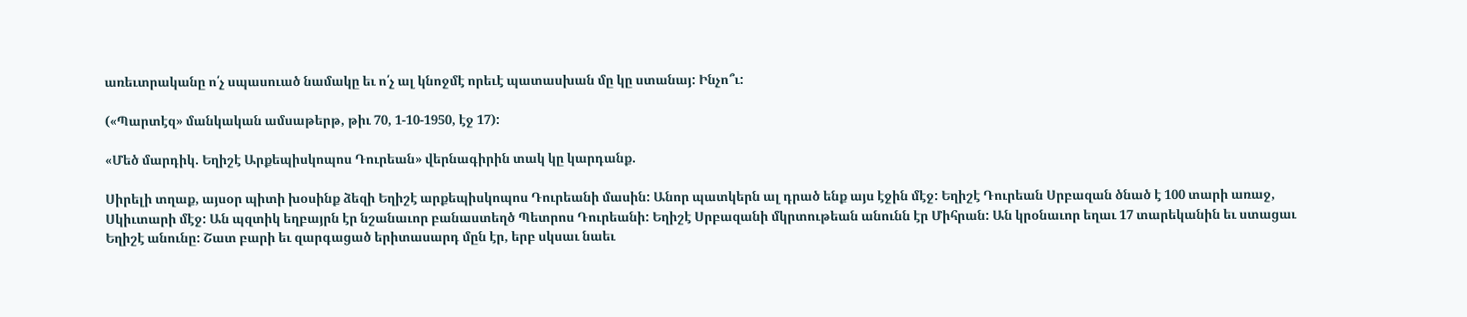առեւտրականը ո՛չ սպասուած նամակը եւ ո՛չ ալ կնոջմէ որեւէ պատասխան մը կը ստանայ: Ինչո՞ւ:

(«Պարտէզ» մանկական ամսաթերթ, թիւ 70, 1-10-1950, էջ 17):

«Մեծ մարդիկ. Եղիշէ Արքեպիսկոպոս Դուրեան» վերնագիրին տակ կը կարդանք.

Սիրելի տղաք, այսօր պիտի խօսինք ձեզի Եղիշէ արքեպիսկոպոս Դուրեանի մասին: Անոր պատկերն ալ դրած ենք այս էջին մէջ: Եղիշէ Դուրեան Սրբազան ծնած է 100 տարի առաջ, Սկիւտարի մէջ: Ան պզտիկ եղբայրն էր նշանաւոր բանաստեղծ Պետրոս Դուրեանի: Եղիշէ Սրբազանի մկրտութեան անունն էր Միհրան: Ան կրօնաւոր եղաւ 17 տարեկանին եւ ստացաւ Եղիշէ անունը: Շատ բարի եւ զարգացած երիտասարդ մըն էր, երբ սկսաւ նաեւ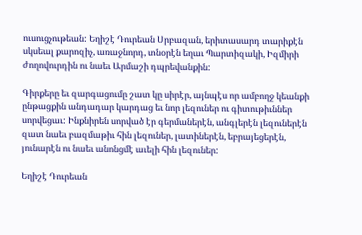ուսուցչութեան: Եղիշէ Դուրեան Սրբազան, երիտասարդ տարիքէն սկսեալ քարոզիչ, առաջնորդ, տնօրէն եղաւ Պարտիզակի, Իզմիրի ժողովուրդին ու նաեւ Արմաշի դպրեվանքին:

Գիրքերը եւ զարգացումը շատ կը սիրէր, այնպէս որ ամբողջ կեանքի ընթացքին անդադար կարդաց եւ նոր լեզուներ ու գիտութիւններ սորվեցաւ: Ինքնիրեն սորված էր գերմաներէն, անգլերէն լեզուներէն զատ նաեւ բազմաթիւ հին լեզուներ, լատիներէն, եբրայեցերէն, յունարէն ու նաեւ անոնցմէ աւելի հին լեզուներ:

Եղիշէ Դուրեան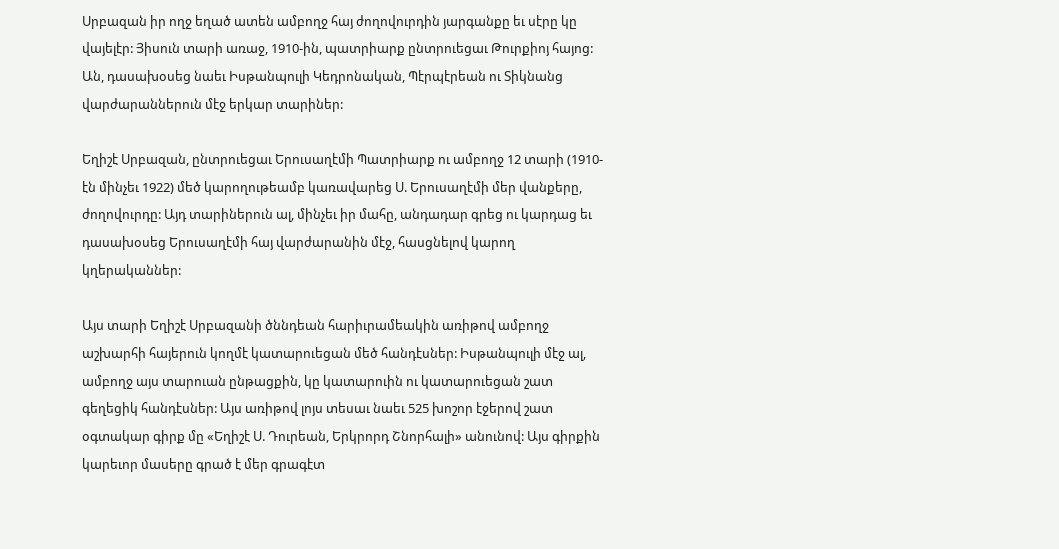Սրբազան իր ողջ եղած ատեն ամբողջ հայ ժողովուրդին յարգանքը եւ սէրը կը վայելէր: Յիսուն տարի առաջ, 1910-ին, պատրիարք ընտրուեցաւ Թուրքիոյ հայոց: Ան, դասախօսեց նաեւ Իսթանպուլի Կեդրոնական, Պէրպէրեան ու Տիկնանց վարժարաններուն մէջ երկար տարիներ:

Եղիշէ Սրբազան, ընտրուեցաւ Երուսաղէմի Պատրիարք ու ամբողջ 12 տարի (1910-էն մինչեւ 1922) մեծ կարողութեամբ կառավարեց Ս. Երուսաղէմի մեր վանքերը, ժողովուրդը: Այդ տարիներուն ալ, մինչեւ իր մահը, անդադար գրեց ու կարդաց եւ դասախօսեց Երուսաղէմի հայ վարժարանին մէջ, հասցնելով կարող կղերականներ:

Այս տարի Եղիշէ Սրբազանի ծննդեան հարիւրամեակին առիթով ամբողջ աշխարհի հայերուն կողմէ կատարուեցան մեծ հանդէսներ: Իսթանպուլի մէջ ալ, ամբողջ այս տարուան ընթացքին, կը կատարուին ու կատարուեցան շատ գեղեցիկ հանդէսներ: Այս առիթով լոյս տեսաւ նաեւ 525 խոշոր էջերով շատ օգտակար գիրք մը «Եղիշէ Ս. Դուրեան, Երկրորդ Շնորհալի» անունով: Այս գիրքին կարեւոր մասերը գրած է մեր գրագէտ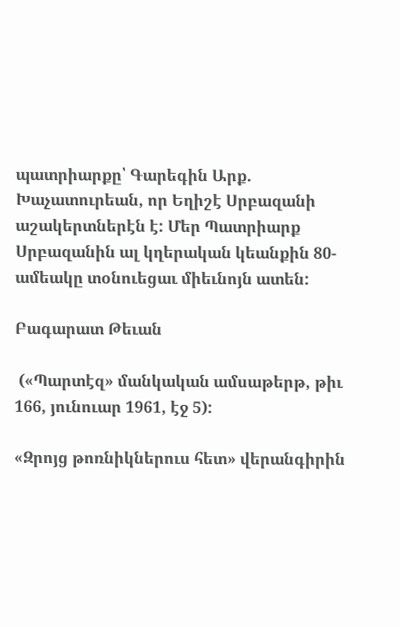պատրիարքը՝ Գարեգին Արք. Խաչատուրեան, որ Եղիշէ Սրբազանի աշակերտներէն է: Մեր Պատրիարք Սրբազանին ալ կղերական կեանքին 80-ամեակը տօնուեցաւ միեւնոյն ատեն:

Բագարատ Թեւան

 («Պարտէզ» մանկական ամսաթերթ, թիւ 166, յունուար 1961, էջ 5):

«Զրոյց թոռնիկներուս հետ» վերանգիրին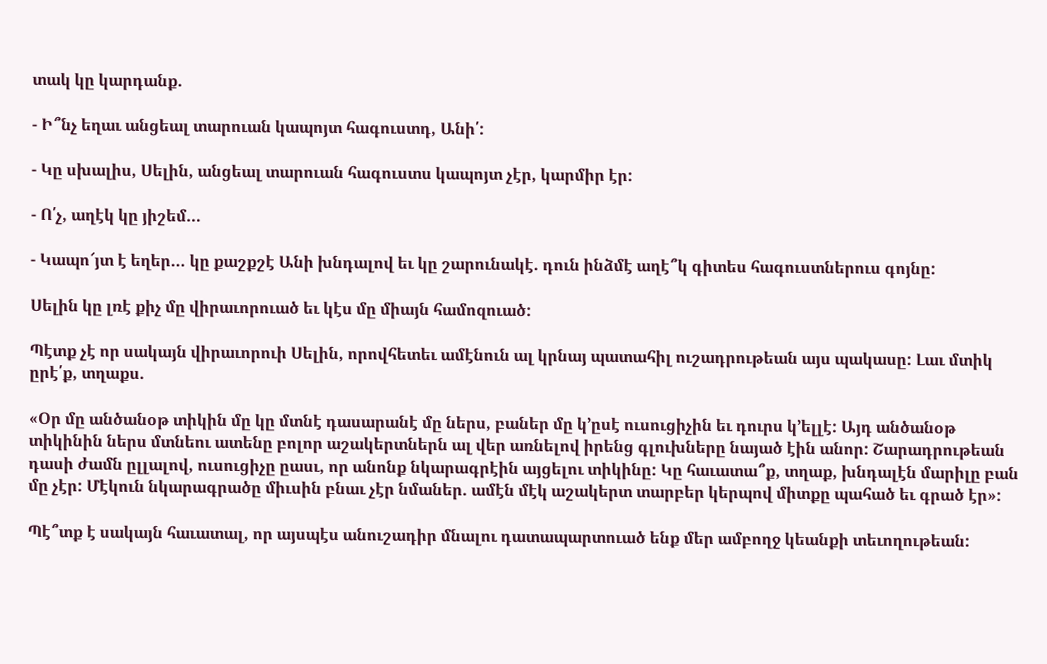տակ կը կարդանք.

- Ի՞նչ եղաւ անցեալ տարուան կապոյտ հագուստդ, Անի՛:

- Կը սխալիս, Սելին, անցեալ տարուան հագուստս կապոյտ չէր, կարմիր էր:

- Ո՛չ, աղէկ կը յիշեմ…

- Կապո՜յտ է եղեր… կը քաշքշէ Անի խնդալով եւ կը շարունակէ. դուն ինձմէ աղէ՞կ գիտես հագուստներուս գոյնը:

Սելին կը լռէ քիչ մը վիրաւորուած եւ կէս մը միայն համոզուած:

Պէտք չէ որ սակայն վիրաւորուի Սելին, որովհետեւ ամէնուն ալ կրնայ պատահիլ ուշադրութեան այս պակասը: Լաւ մտիկ ըրէ՛ք, տղաքս.

«Օր մը անծանօթ տիկին մը կը մտնէ դասարանէ մը ներս, բաներ մը կ՚ըսէ ուսուցիչին եւ դուրս կ՚ելլէ: Այդ անծանօթ տիկինին ներս մտնեու ատենը բոլոր աշակերտներն ալ վեր առնելով իրենց գլուխները նայած էին անոր: Շարադրութեան դասի ժամն ըլլալով, ուսուցիչը ըասւ, որ անոնք նկարագրէին այցելու տիկինը: Կը հաւատա՞ք, տղաք, խնդալէն մարիլը բան մը չէր: Մէկուն նկարագրածը միւսին բնաւ չէր նմաներ. ամէն մէկ աշակերտ տարբեր կերպով միտքը պահած եւ գրած էր»:

Պէ՞տք է սակայն հաւատալ, որ այսպէս անուշադիր մնալու դատապարտուած ենք մեր ամբողջ կեանքի տեւողութեան: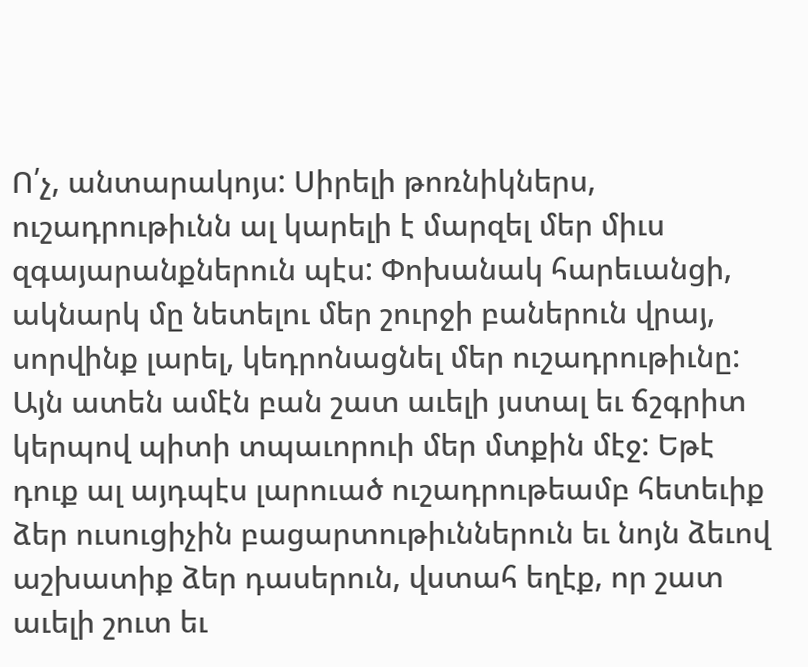Ո՛չ, անտարակոյս: Սիրելի թոռնիկներս, ուշադրութիւնն ալ կարելի է մարզել մեր միւս զգայարանքներուն պէս: Փոխանակ հարեւանցի, ակնարկ մը նետելու մեր շուրջի բաներուն վրայ, սորվինք լարել, կեդրոնացնել մեր ուշադրութիւնը: Այն ատեն ամէն բան շատ աւելի յստալ եւ ճշգրիտ կերպով պիտի տպաւորուի մեր մտքին մէջ: Եթէ դուք ալ այդպէս լարուած ուշադրութեամբ հետեւիք ձեր ուսուցիչին բացարտութիւններուն եւ նոյն ձեւով աշխատիք ձեր դասերուն, վստահ եղէք, որ շատ աւելի շուտ եւ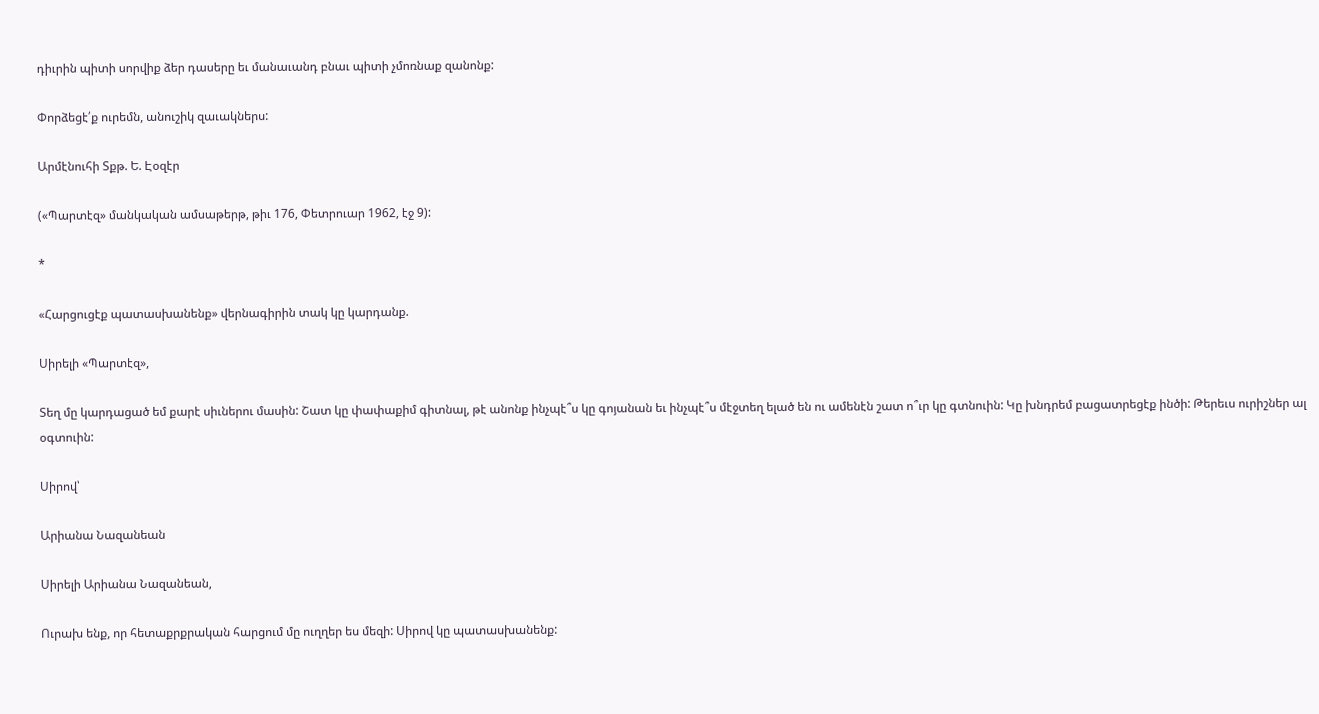դիւրին պիտի սորվիք ձեր դասերը եւ մանաւանդ բնաւ պիտի չմոռնաք զանոնք:

Փորձեցէ՛ք ուրեմն, անուշիկ զաւակներս:

Արմէնուհի Տքթ. Ե. Էօզէր

(«Պարտէզ» մանկական ամսաթերթ, թիւ 176, Փետրուար 1962, էջ 9):

*

«Հարցուցէք պատասխանենք» վերնագիրին տակ կը կարդանք.

Սիրելի «Պարտէզ»,

Տեղ մը կարդացած եմ քարէ սիւներու մասին: Շատ կը փափաքիմ գիտնալ, թէ անոնք ինչպէ՞ս կը գոյանան եւ ինչպէ՞ս մէջտեղ ելած են ու ամենէն շատ ո՞ւր կը գտնուին: Կը խնդրեմ բացատրեցէք ինծի: Թերեւս ուրիշներ ալ օգտուին:

Սիրով՝

Արիանա Նազանեան

Սիրելի Արիանա Նազանեան,

Ուրախ ենք, որ հետաքրքրական հարցում մը ուղղեր ես մեզի: Սիրով կը պատասխանենք: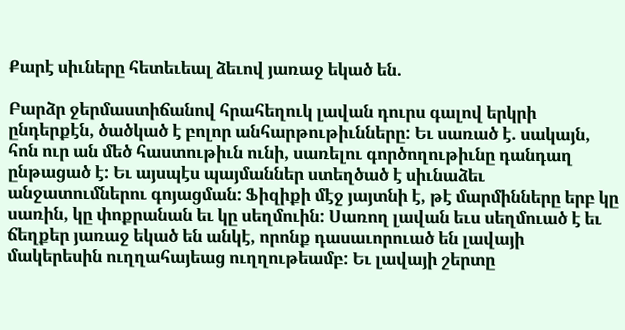Քարէ սիւները հետեւեալ ձեւով յառաջ եկած են.

Բարձր ջերմաստիճանով հրահեղուկ լավան դուրս գալով երկրի ընդերքէն, ծածկած է բոլոր անհարթութիւնները: Եւ սառած է. սակայն, հոն ուր ան մեծ հաստութիւն ունի, սառելու գործողութիւնը դանդաղ ընթացած է: Եւ այսպէս պայմաններ ստեղծած է սիւնաձեւ անջատումներու գոյացման: Ֆիզիքի մէջ յայտնի է, թէ մարմինները երբ կը սառին, կը փոքրանան եւ կը սեղմուին: Սառող լավան եւս սեղմուած է եւ ճեղքեր յառաջ եկած են անկէ, որոնք դասաւորուած են լավայի մակերեսին ուղղահայեաց ուղղութեամբ: Եւ լավայի շերտը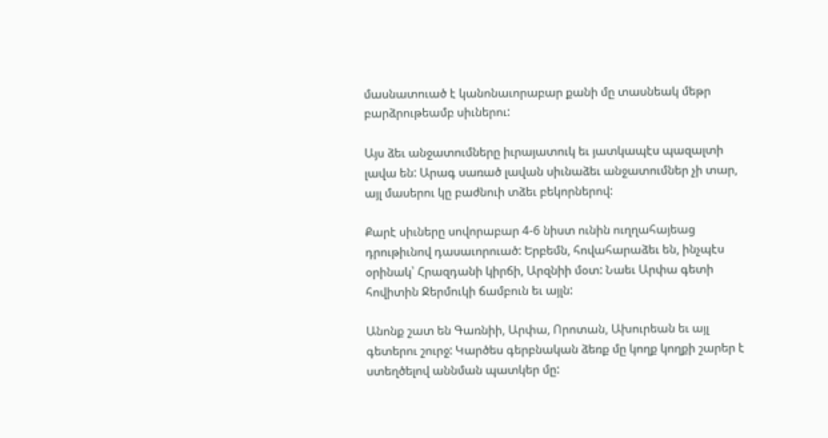մասնատուած է կանոնաւորաբար քանի մը տասնեակ մեթր բարձրութեամբ սիւներու:

Այս ձեւ անջատումները իւրայատուկ եւ յատկապէս պազալտի լավա են: Արագ սառած լավան սիւնաձեւ անջատումներ չի տար, այլ մասերու կը բաժնուի տձեւ բեկորներով:

Քարէ սիւները սովորաբար 4-6 նիստ ունին ուղղահայեաց դրութիւնով դասաւորուած: Երբեմն, հովահարաձեւ են, ինչպէս օրինակ՝ Հրազդանի կիրճի, Արզնիի մօտ: Նաեւ Արփա գետի հովիտին Ջերմուկի ճամբուն եւ այլն:

Անոնք շատ են Գառնիի, Արփա, Որոտան, Ախուրեան եւ այլ գետերու շուրջ: Կարծես գերբնական ձեռք մը կողք կողքի շարեր է ստեղծելով աննման պատկեր մը: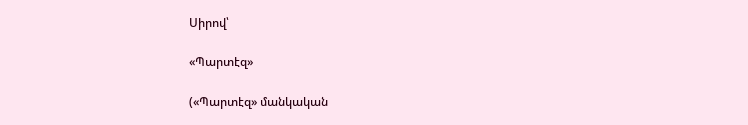Սիրով՝

«Պարտէզ»

(«Պարտէզ» մանկական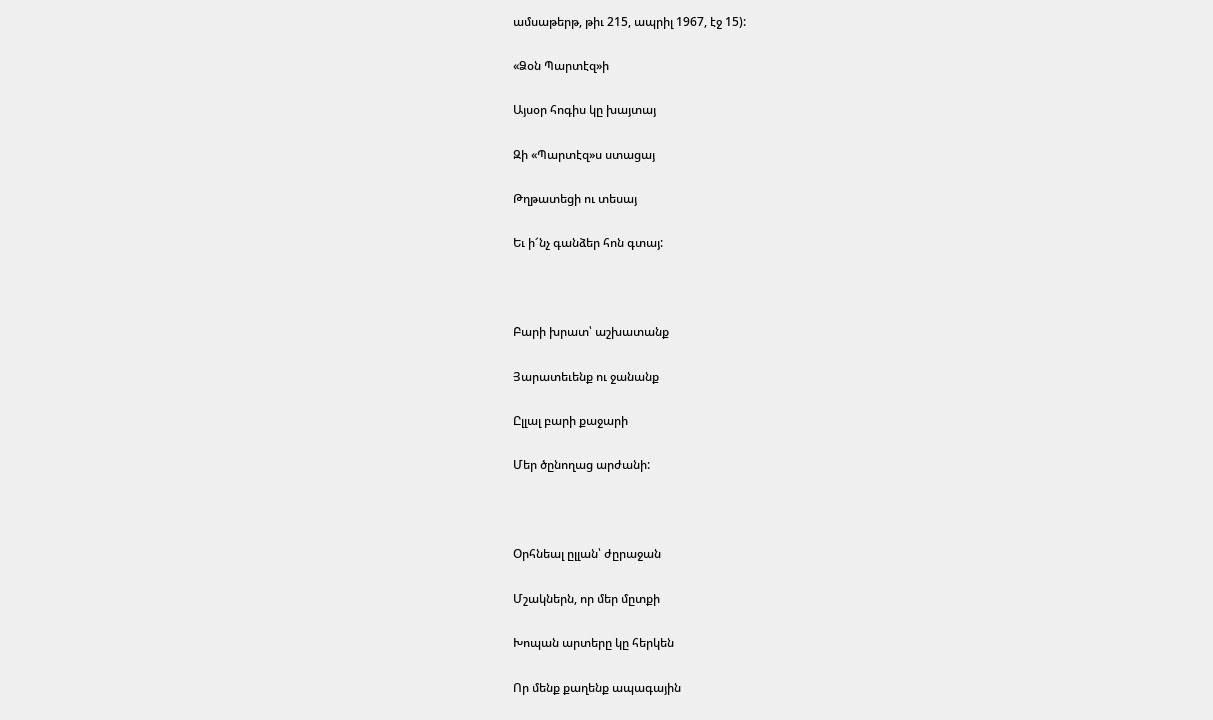ամսաթերթ, թիւ 215, ապրիլ 1967, էջ 15):

«Ձօն Պարտէզ»ի

Այսօր հոգիս կը խայտայ

Զի «Պարտէզ»ս ստացայ

Թղթատեցի ու տեսայ

Եւ ի՜նչ գանձեր հոն գտայ:



Բարի խրատ՝ աշխատանք

Յարատեւենք ու ջանանք

Ըլլալ բարի քաջարի

Մեր ծընողաց արժանի:



Օրհնեալ ըլլան՝ ժըրաջան

Մշակներն, որ մեր մըտքի

Խոպան արտերը կը հերկեն

Որ մենք քաղենք ապագային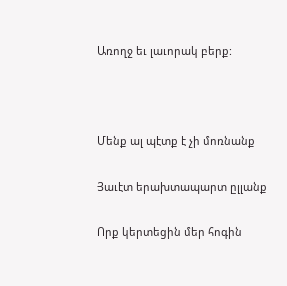Առողջ եւ լաւորակ բերք:



Մենք ալ պէտք է չի մոռնանք

Յաւէտ երախտապարտ ըլլանք

Որք կերտեցին մեր հոգին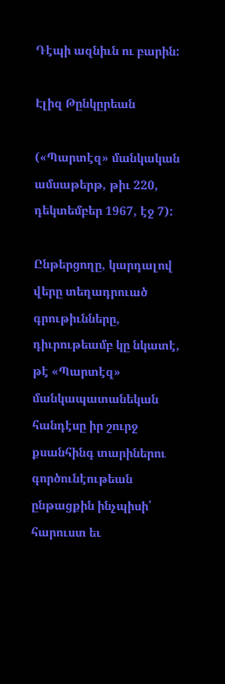Դէպի ազնիւն ու բարին:

Էլիզ Թընկըրեան

(«Պարտէզ» մանկական ամսաթերթ, թիւ 220, դեկտեմբեր 1967, էջ 7):

Ընթերցողը, կարդալով վերը տեղադրուած գրութիւնները, դիւրութեամբ կը նկատէ, թէ «Պարտէզ» մանկապատանեկան հանդէսը իր շուրջ քսանհինգ տարիներու գործունէութեան ընթացքին ինչպիսի՛ հարուստ եւ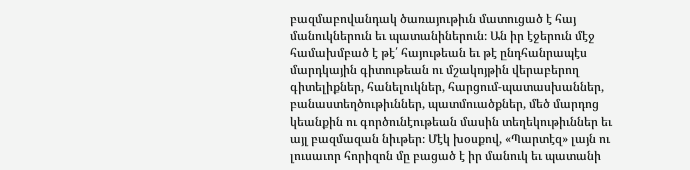բազմաբովանդակ ծառայութիւն մատուցած է հայ մանուկներուն եւ պատանիներուն։ Ան իր էջերուն մէջ համախմբած է թէ՛ հայութեան եւ թէ ընդհանրապէս մարդկային գիտութեան ու մշակոյթին վերաբերող գիտելիքներ, հանելուկներ, հարցում-պատասխաններ, բանաստեղծութիւններ, պատմուածքներ, մեծ մարդոց կեանքին ու գործունէութեան մասին տեղեկութիւններ եւ այլ բազմազան նիւթեր։ Մէկ խօսքով, «Պարտէզ» լայն ու լուսաւոր հորիզոն մը բացած է իր մանուկ եւ պատանի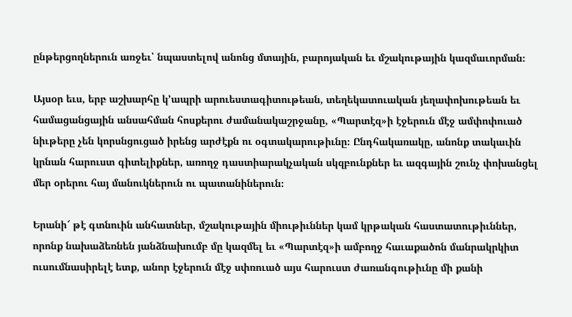ընթերցողներուն առջեւ՝ նպաստելով անոնց մտային, բարոյական եւ մշակութային կազմաւորման։

Այսօր եւս, երբ աշխարհը կ՚ապրի արուեստագիտութեան, տեղեկատուական յեղափոխութեան եւ համացանցային անսահման հոսքերու ժամանակաշրջանը, «Պարտէզ»ի էջերուն մէջ ամփոփուած նիւթերը չեն կորսնցուցած իրենց արժէքն ու օգտակարութիւնը։ Ընդհակառակը, անոնք տակաւին կրնան հարուստ գիտելիքներ, առողջ դաստիարակչական սկզբունքներ եւ ազգային շունչ փոխանցել մեր օրերու հայ մանուկներուն ու պատանիներուն։

Երանի՜ թէ գտնուին անհատներ, մշակութային միութիւններ կամ կրթական հաստատութիւններ, որոնք նախաձեռնեն յանձնախումբ մը կազմել եւ «Պարտէզ»ի ամբողջ հաւաքածոն մանրակրկիտ ուսումնասիրելէ ետք, անոր էջերուն մէջ սփռուած այս հարուստ ժառանգութիւնը մի քանի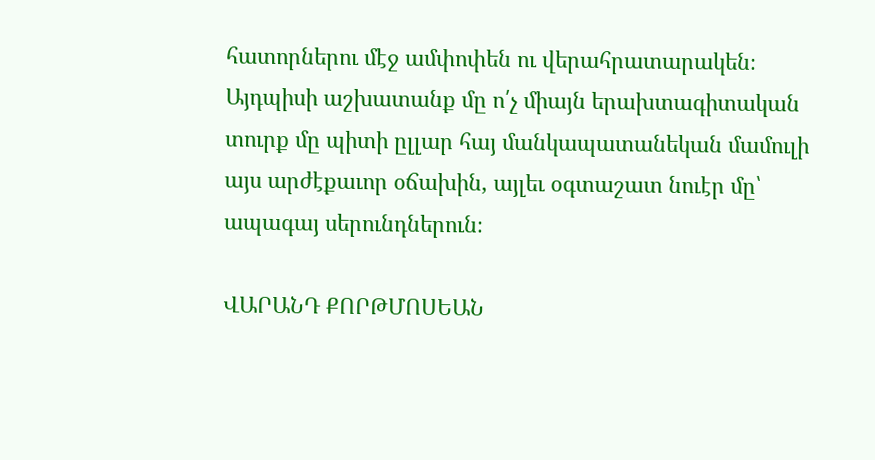հատորներու մէջ ամփոփեն ու վերահրատարակեն։ Այդպիսի աշխատանք մը ո՛չ միայն երախտագիտական տուրք մը պիտի ըլլար հայ մանկապատանեկան մամուլի այս արժէքաւոր օճախին, այլեւ օգտաշատ նուէր մը՝ ապագայ սերունդներուն։

ՎԱՐԱՆԴ ՔՈՐԹՄՈՍԵԱՆ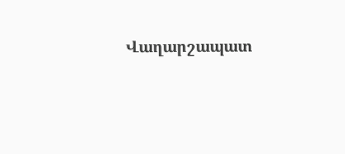Վաղարշապատ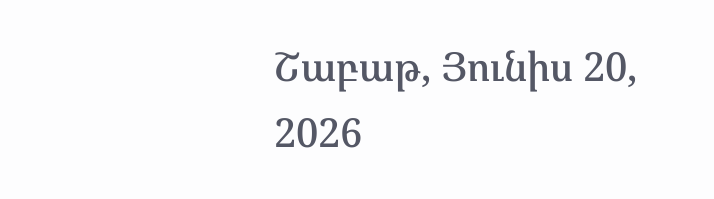Շաբաթ, Յունիս 20, 2026